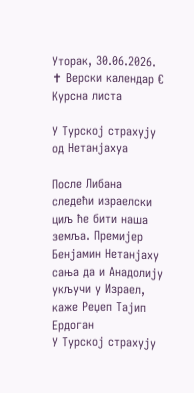Уторак, 30.06.2026. ✝ Верски календар € Курсна листа

У Турској страхују од Нетанјахуа

После Либана следећи израелски циљ ће бити наша земља. Премијер Бенјамин Нетанјаху сања да и Анадолију укључи у Израел, каже Реџеп Тајип Ердоган
У Турској страхују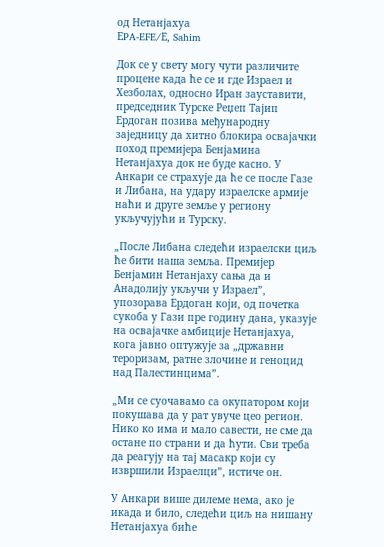од Нетанјахуа
ЕPA-EFE/Е, Sahim

Док се у свету могу чути различите процене када ће се и где Израел и Хезболах, односно Иран зауставити, председник Турске Реџеп Тајип Ердоган позива међународну заједницу да хитно блокира освајачки поход премијера Бенјамина Нетанјахуа док не буде касно. У Анкари се страхује да ће се после Газе и Либана, на удару израелске армије наћи и друге земље у региону укључујући и Турску.

„После Либана следећи израелски циљ ће бити наша земља. Премијер Бенјамин Нетанјаху сања да и Анадолију укључи у Израел”, упозорава Ердоган који, од почетка сукоба у Гази пре годину дана, указује на освајачке амбиције Нетанјахуа, кога јавно оптужује за „државни тероризам, ратне злочине и геноцид над Палестинцима”.

„Ми се суочавамо са окупатором који покушава да у рат увуче цео регион. Нико ко има и мало савести, не сме да остане по страни и да ћути. Сви треба да реагују на тај масакр који су извршили Израелци”, истиче он.

У Анкари више дилеме нема, ако је икада и било, следећи циљ на нишану Нетанјахуа биће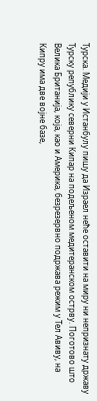Турска. Медији у Истанбулу пишу да Израел неће оставити на миру ни непризнату државу Турску републику северни Кипар на подељеном медитеранском острву. Поготово што Велика Британија, која, као и Америка, безрезервно подржава режим у Тел Авиву, на Кипру има две војне базе,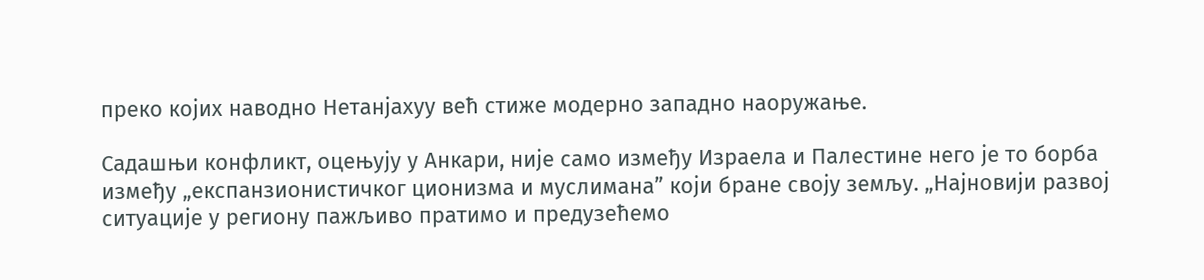преко којих наводно Нетанјахуу већ стиже модерно западно наоружање.

Садашњи конфликт, оцењују у Анкари, није само између Израела и Палестине него је то борба између „експанзионистичког ционизма и муслимана” који бране своју земљу. „Најновији развој ситуације у региону пажљиво пратимо и предузећемо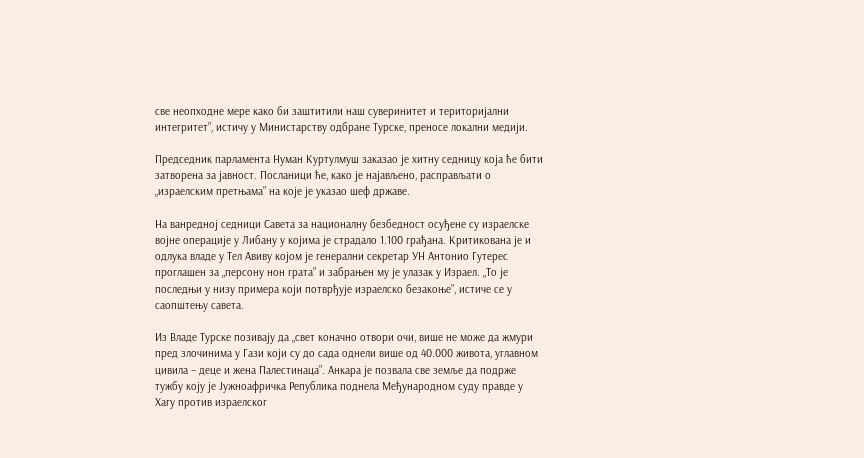све неопходне мере како би заштитили наш суверинитет и територијални интегритет”, истичу у Министарству одбране Турске, преносе локални медији.

Председник парламента Нуман Куртулмуш заказао је хитну седницу која ће бити затворена за јавност. Посланици ће, како је најављено, расправљати о „израелским претњама” на које је указао шеф државе.

На ванредној седници Савета за националну безбедност осуђене су израелске војне операције у Либану у којима је страдало 1.100 грађана. Критикована је и одлука владе у Тел Авиву којом је генерални секретар УН Антонио Гутерес проглашен за „персону нон грата” и забрањен му је улазак у Израел. „То је последњи у низу примера који потврђује израелско безакоње”, истиче се у саопштењу савета.

Из Владе Турске позивају да „свет коначно отвори очи, више не може да жмури пред злочинима у Гази који су до сада однели више од 40.000 живота, углавном цивила – деце и жена Палестинаца”. Анкара је позвала све земље да подрже тужбу коју је Јужноафричка Република поднела Међународном суду правде у Хагу против израелског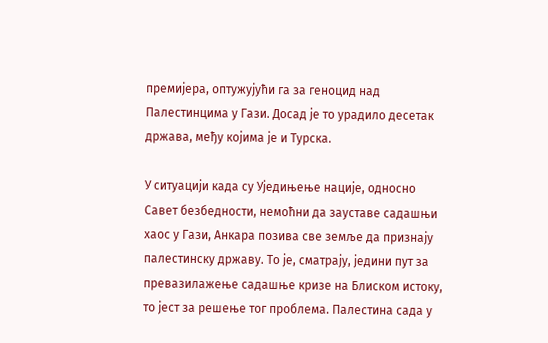премијера, оптужујући га за геноцид над Палестинцима у Гази. Досад је то урадило десетак држава, међу којима је и Турска.

У ситуацији када су Уједињење нације, односно Савет безбедности, немоћни да зауставе садашњи хаос у Гази, Анкара позива све земље да признају палестинску државу. То је, сматрају, једини пут за превазилажење садашње кризе на Блиском истоку, то јест за решење тог проблема. Палестина сада у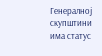Генералној скупштини има статус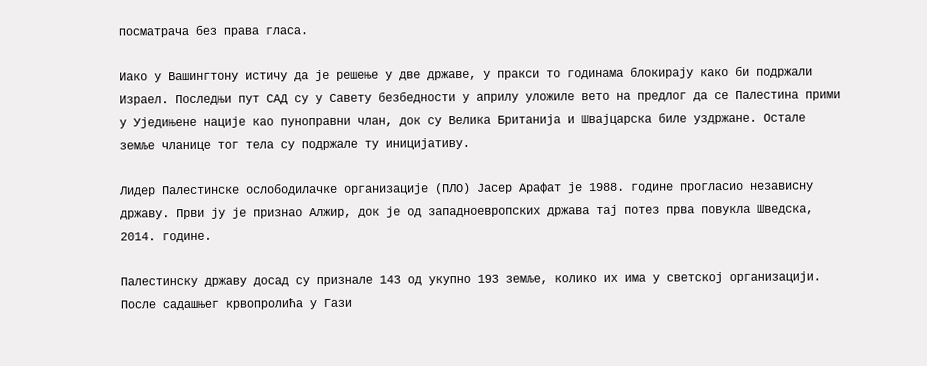посматрача без права гласа.

Иако у Вашингтону истичу да је решење у две државе, у пракси то годинама блокирају како би подржали Израел. Последњи пут САД су у Савету безбедности у априлу уложиле вето на предлог да се Палестина прими у Уједињене нације као пуноправни члан, док су Велика Британија и Швајцарска биле уздржане. Остале земље чланице тог тела су подржале ту иницијативу.

Лидер Палестинске ослободилачке организације (ПЛО) Јасер Арафат је 1988. године прогласио независну државу. Први ју је признао Алжир, док је од западноевропских држава тај потез прва повукла Шведска, 2014. године.

Палестинску државу досад су признале 143 од укупно 193 земље, колико их има у светској организацији. После садашњег крвопролића у Гази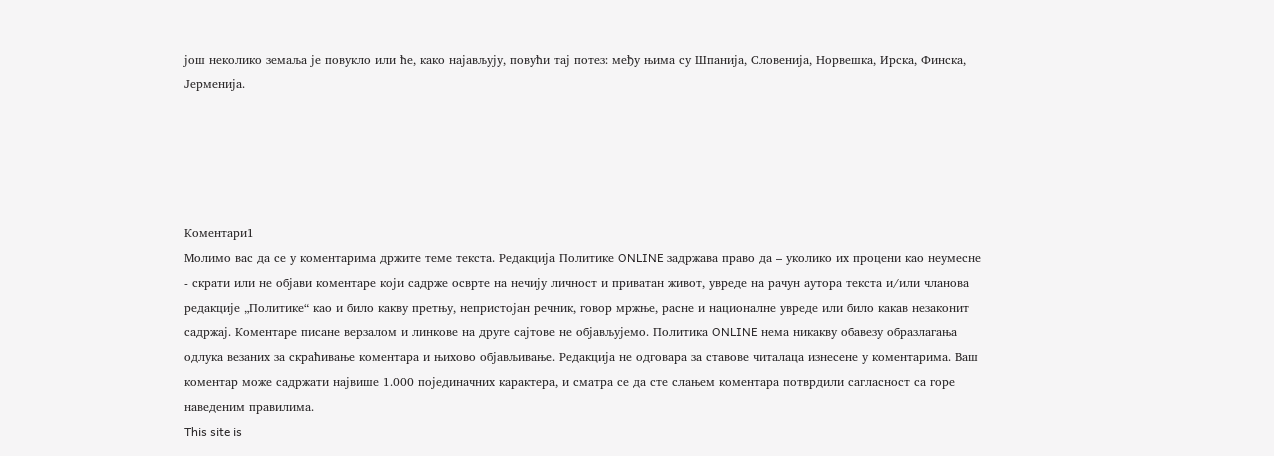још неколико земаља је повукло или ће, како најављују, повући тај потез: међу њима су Шпанија, Словенија, Норвешка, Ирска, Финска, Јерменија.





Коментари1
Молимо вас да се у коментарима држите теме текста. Редакција Политике ONLINE задржава право да – уколико их процени као неумесне - скрати или не објави коментаре који садрже осврте на нечију личност и приватан живот, увреде на рачун аутора текста и/или чланова редакције „Политике“ као и било какву претњу, непристојан речник, говор мржње, расне и националне увреде или било какав незаконит садржај. Коментаре писане верзалом и линкове на друге сајтове не објављујемо. Политика ONLINE нема никакву обавезу образлагања одлука везаних за скраћивање коментара и њихово објављивање. Редакција не одговара за ставове читалаца изнесене у коментарима. Ваш коментар може садржати највише 1.000 појединачних карактера, и сматра се да сте слањем коментара потврдили сагласност са горе наведеним правилима.
This site is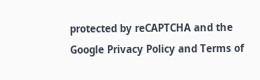protected by reCAPTCHA and the Google Privacy Policy and Terms of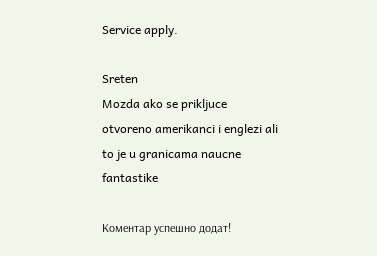Service apply.

Sreten
Mozda ako se prikljuce otvoreno amerikanci i englezi ali to je u granicama naucne fantastike

Комeнтар успeшно додат!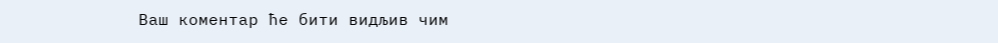Ваш комeнтар ћe бити видљив чим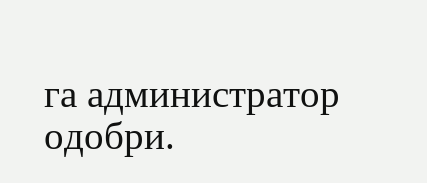га администратор одобри.